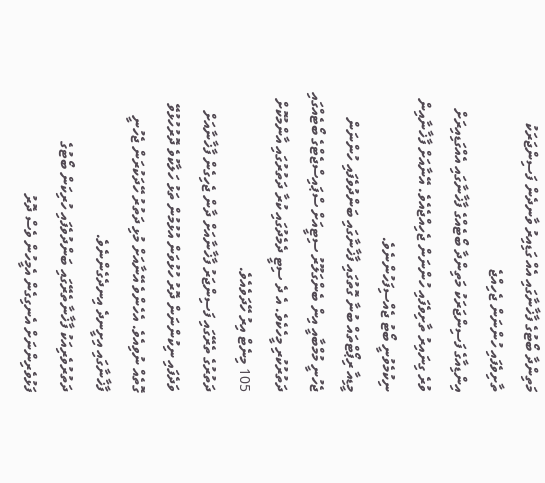މަތިންދާ ބޯޓުގެ ފާޚާނާގައި އެއް ގަޑިއިރު ވާނދެން ފަސިންޖަރަކު ތާށިވެފައި ހުންނަން ޖެހިއްޖެ
އިންޑިއާގެ ފަސިންޖަރަކު މަތިންދާ ބޯޓެއްގެ ފާޚާނާގައި އެއްގަޑިއިރަށް ވުރެ ގިނައިރު ތާށިވެފައި ހުންނަން ޖެހިއްޖެއެވެ. އޭނާއަށް ފާޚާނާއިން ނިކުމެވުނީ ބޯޓު ޖެއްސިފަހުންނެވެ.
މީޑިއާ ރިޕޯޓްތައް ބުނާ ގޮތުގައި ފާޚާނާގައި ބަންދުވެފައި ހުންނަން ޖެހުނީ މުމްބާއީ އިން ބެންގަލޫރު ސިޓީއަށް ސްޕައިސްޖެޓްގެ ބޯޓެއްގައި ދަތުރުކުރި މީހެކެވެ. އެ ދެ ސިޓީ ދެމެދުގައި ކުރާ ދަތުރުގައި އާންމުކޮށް 105 މިނެޓް އިރު ހޭދަވެއެވެ.
ދަތުރުގެ ތެރޭގައި ފަސިންޖަރު ފާޚާނާއަށް ދާން ޖެހިގެން ފާޚާނާއަށް ވަދެފައި ނިކުންނަން ދޮރު ހުޅުވަން އުޅުމުން ތަޅު ހަލާކުވެ ދޮރުހުޅުވޭ ގޮތެއް ނުވިއެވެ. އެހެންވެ އޭނާއަށް މުޅި ދަތުރު ހޭދަކުރަން ޖެހުނީ ފާޚާނާގައި އިށީނދެ އިނދެގެންނެވެ.
ދަތުރުވެރިއަކު ފާޚާނާތެރޭގައި ބަންދުވެފައި ހުރިކަން ބޯޓުގެ ފަޅުވެރިންނަށް އެނގިގެން އެމީހުން ވެސް ދޮރު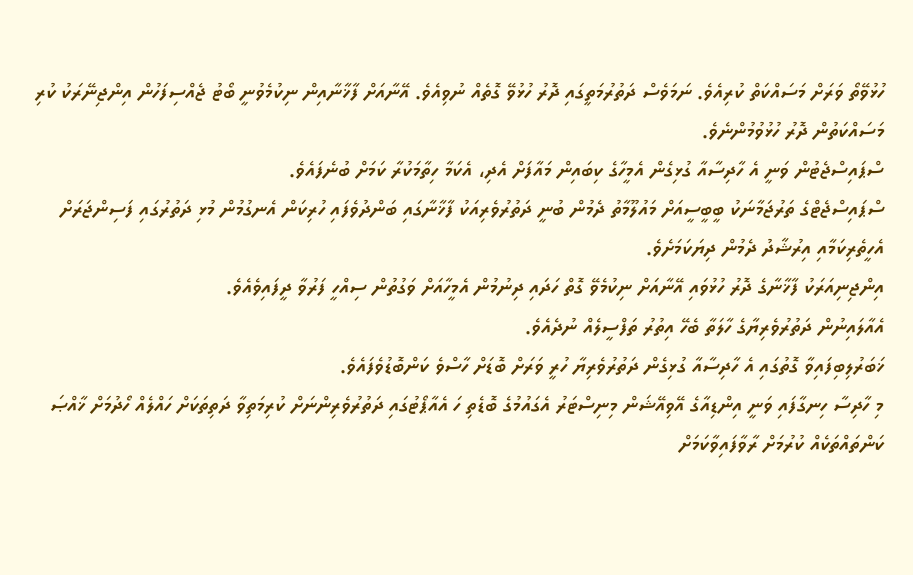ހުޅުވޭތޯ ވަރަށް މަސައްކަތް ކުރިއެވެ. ނަމަވެސް ދަތުރުމަތީގައި ދޮރު ހުޅުވޭ ގޮތެއް ނުވިއެވެ. އޭނާއަށް ފާޚާނާއިން ނިކުމެވުނީ ބޯޓު ޖެއްސިފަހުން އިންޖިނޭރަކު ކުރި މަސައްކަތުން ދޮރު ހުޅުވުމުންނެވެ.
ސްޕައިސްޖެޓުން ވަނީ އެ ހާދިސާއާ ގުޅިގެން އެމީހާގެ ކިބައިން މައާފަށް އެދި، އެކަމާ ހިތާމަކުރާ ކަމަށް ބުނެފައެވެ.
ސްޕައިސްޖެޓްގެ ތަރުޖަމާނަކު ބީބީސީއަށް މައުލޫމާތު ދެމުން ބުނީ ދަތުރުވެރިއަކު ފާޚާނާގައި ބަންދުވެފައި ހުރިކަން އެނގުމުން މުޅި ދަތުރުގައި ފަސިންޖަރަށް އެހީތެރިކަމާއި އިރުޝާދު ދެމުން ދިޔަކަމަށެވެ.
އިންޖިނިއަރަކު ފާޚާނާގެ ދޮރު ހުޅުވައި އޭނާއަށް ނިކުމެވޭ ގޮތް ހަދައި ދިނުމުން އެމީހާއަށް ވަގުތުން ސިއްހީ ފަރުވާ ދީފައިވެއެވެ.
އެއާލައިނުން ދަތުރުވެރިޔާގެ ހާލަތާ ބެހޭ އިތުރު ތަފްސީލެއް ނުދެއެވެ.
ޚަބަރުލިބިފައިވާ ގޮތުގައި އެ ހާދިސާއާ ގުޅިގެން ދަތުރުވެރިޔާ ހުރީ ވަރަށް ބޮޑަށް ހާސްވެ ކަންބޮޑުވެފައެވެ.
މި ހާދިސާ ހިނގާފައި ވަނީ އިންޑިއާގެ އޭވިއޭޝަން މިނިސްޓަރު އެގައުމުގެ ބޮޑެތި ހަ އެއާޕޯޓުގައި ދަތުރުވެރިންނަށް ކުރިމަތިވާ ދަތިތަކަށް ހައްލެއް ހޯދުމަށް ޚާއްޞަ ކަންތައްތަކެއް ކުރުމަށް ރާވާފައިވާކަމަށް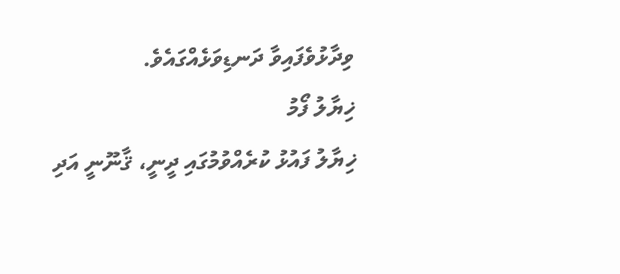ވިދާޅުވެފައިވާ ދަނޑިވަޅެއްގައެވެ.
ޚިޔާލު ފޯމު
ޚިޔާލު ފައުޅު ކުރެއްވުމުގައި ދީނީ، ޤާނޫނީ އަދި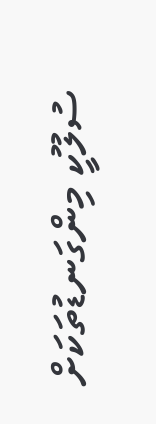ސުލޫކީ މިންގަނޑުތަކަށް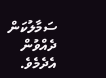ސަމާލުކަން ދެއްވުން އެދެމެވެ.